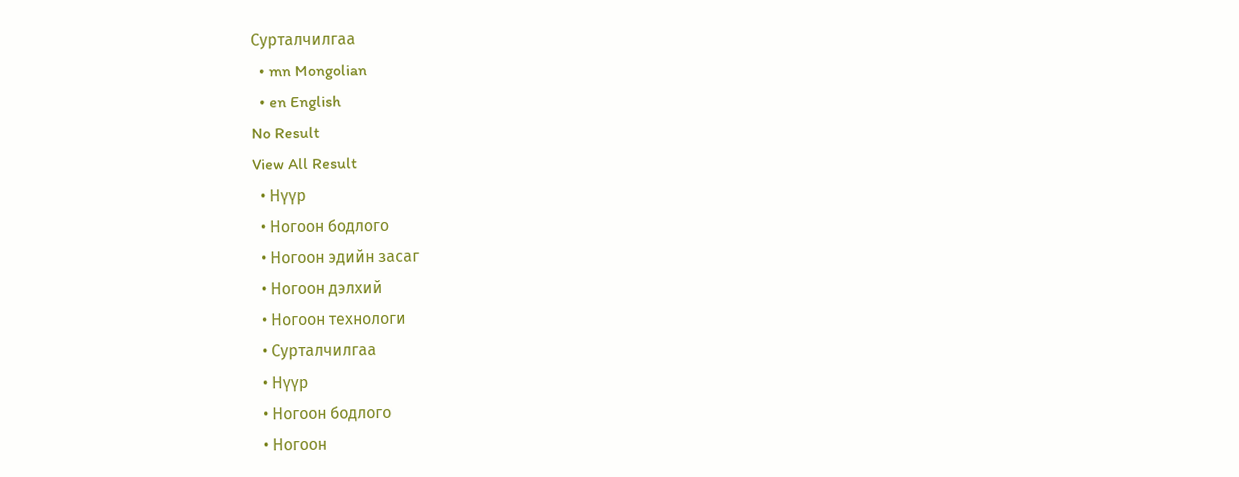Сурталчилгаа
  • mn Mongolian
  • en English
No Result
View All Result
  • Нүүр
  • Ногоон бодлого
  • Ногоон эдийн засаг
  • Ногоон дэлхий
  • Ногоон технологи
  • Сурталчилгаа
  • Нүүр
  • Ногоон бодлого
  • Ногоон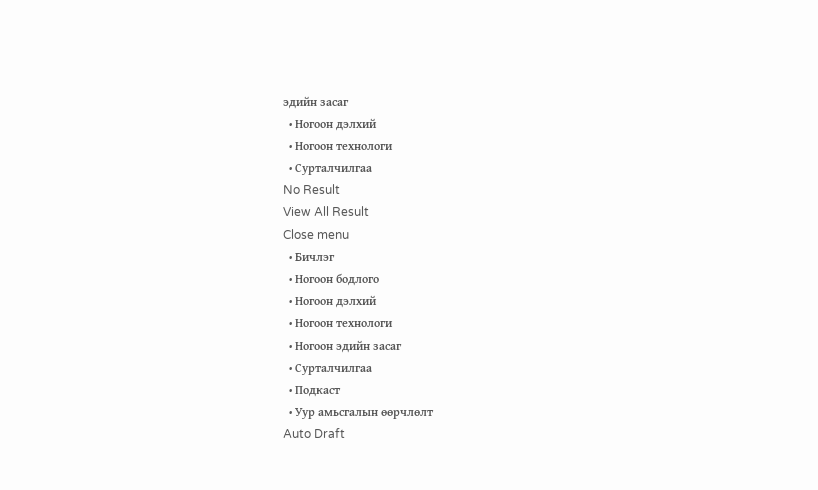эдийн засаг
  • Ногоон дэлхий
  • Ногоон технологи
  • Сурталчилгаа
No Result
View All Result
Close menu
  • Бичлэг
  • Ногоон бодлого
  • Ногоон дэлхий
  • Ногоон технологи
  • Ногоон эдийн засаг
  • Сурталчилгаа
  • Подкаст
  • Уур амьсгалын өөрчлөлт
Auto Draft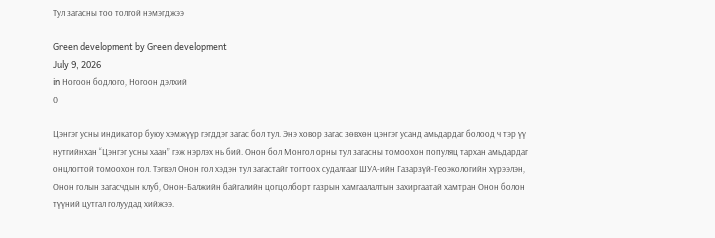Тул загасны тоо толгой нэмэгджээ

Green development by Green development
July 9, 2026
in Ногоон бодлого, Ногоон дэлхий
0

Цэнгэг усны индикатор буюу хэмжүүр гэгддэг загас бол тул. Энэ ховор загас зөвхөн цэнгэг усанд амьдардаг болоод ч тэр үү нутгийнхан “Цэнгэг усны хаан” гэж нэрлэх нь бий. Онон бол Монгол орны тул загасны томоохон популяц тархан амьдардаг онцлогтой томоохон гол. Тэгвэл Онон гол хэдэн тул загастайг тогтоох судалгааг ШУА-ийн Газарзүй-Геоэкологийн хүрээлэн, Онон голын загасчдын клуб, Онон-Балжийн байгалийн цогцолборт газрын хамгаалалтын захиргаатай хамтран Онон болон түүний цутгал голуудад хийжээ.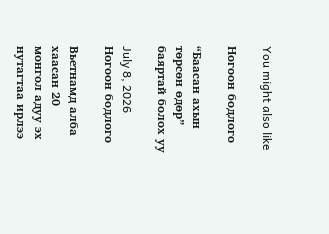You might also like

Ногоон бодлого

“Баасан ахын төрсөн өдөр” баяртай болох уу

July 8, 2026
Ногоон бодлого

Вьетнамд алба хаасан 20 монгол адуу эх нутагтаа ирлээ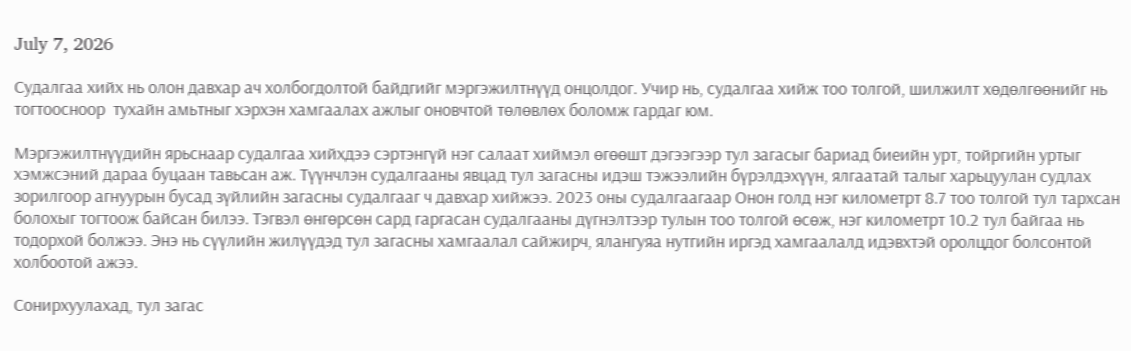July 7, 2026

Судалгаа хийх нь олон давхар ач холбогдолтой байдгийг мэргэжилтнүүд онцолдог. Учир нь, судалгаа хийж тоо толгой, шилжилт хөдөлгөөнийг нь тогтоосноор  тухайн амьтныг хэрхэн хамгаалах ажлыг оновчтой төлөвлөх боломж гардаг юм.

Мэргэжилтнүүдийн ярьснаар судалгаа хийхдээ сэртэнгүй нэг салаат хиймэл өгөөшт дэгээгээр тул загасыг бариад биеийн урт, тойргийн уртыг хэмжсэний дараа буцаан тавьсан аж. Түүнчлэн судалгааны явцад тул загасны идэш тэжээлийн бүрэлдэхүүн, ялгаатай талыг харьцуулан судлах зорилгоор агнуурын бусад зүйлийн загасны судалгааг ч давхар хийжээ. 2023 оны судалгаагаар Онон голд нэг километрт 8.7 тоо толгой тул тархсан болохыг тогтоож байсан билээ. Тэгвэл өнгөрсөн сард гаргасан судалгааны дүгнэлтээр тулын тоо толгой өсөж, нэг километрт 10.2 тул байгаа нь тодорхой болжээ. Энэ нь сүүлийн жилүүдэд тул загасны хамгаалал сайжирч, ялангуяа нутгийн иргэд хамгаалалд идэвхтэй оролцдог болсонтой холбоотой ажээ.

Сонирхуулахад, тул загас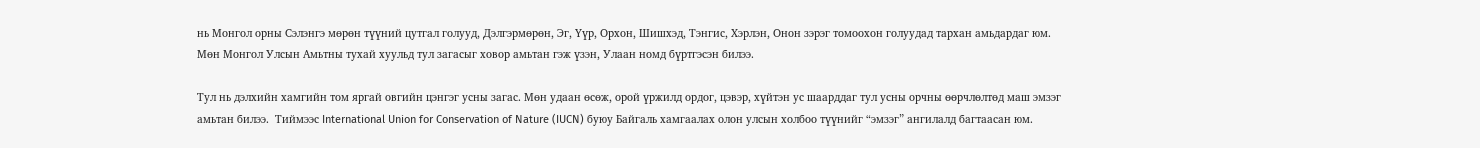нь Монгол орны Сэлэнгэ мөрөн түүний цутгал голууд, Дэлгэрмөрөн, Эг, Үүр, Орхон, Шишхэд, Тэнгис, Хэрлэн, Онон зэрэг томоохон голуудад тархан амьдардаг юм. Мөн Монгол Улсын Амьтны тухай хуульд тул загасыг ховор амьтан гэж үзэн, Улаан номд бүртгэсэн билээ.

Тул нь дэлхийн хамгийн том яргай овгийн цэнгэг усны загас. Мөн удаан өсөж, орой үржилд ордог, цэвэр, хүйтэн ус шаарддаг тул усны орчны өөрчлөлтөд маш эмзэг амьтан билээ.  Тиймээс International Union for Conservation of Nature (IUCN) буюу Байгаль хамгаалах олон улсын холбоо түүнийг “эмзэг” ангилалд багтаасан юм.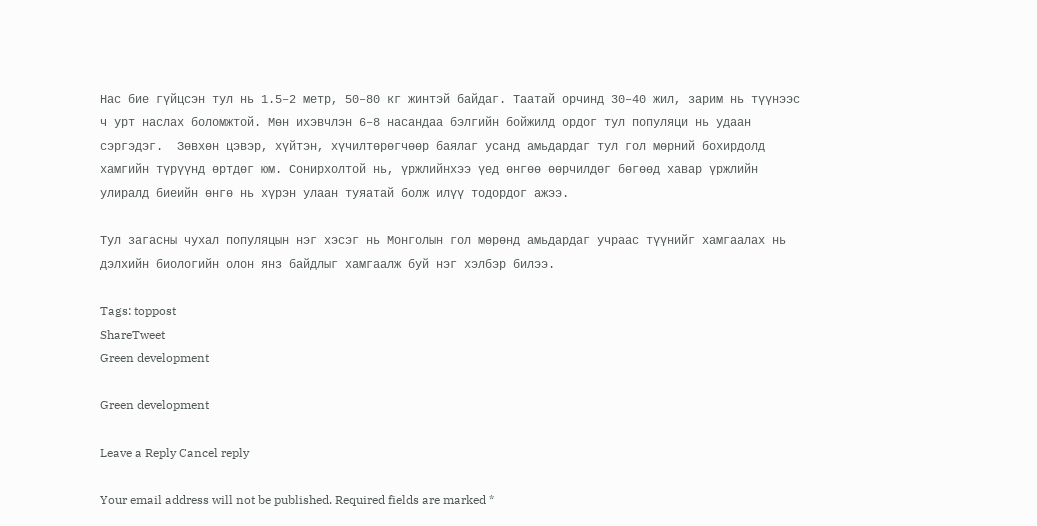Нас бие гүйцсэн тул нь 1.5–2 метр, 50–80 кг жинтэй байдаг. Таатай орчинд 30–40 жил, зарим нь түүнээс ч урт наслах боломжтой. Мөн ихэвчлэн 6–8 насандаа бэлгийн бойжилд ордог тул популяци нь удаан сэргэдэг.  Зөвхөн цэвэр, хүйтэн, хүчилтөрөгчөөр баялаг усанд амьдардаг тул гол мөрний бохирдолд хамгийн түрүүнд өртдөг юм. Сонирхолтой нь, үржлийнхээ үед өнгөө өөрчилдөг бөгөөд хавар үржлийн улиралд биеийн өнгө нь хүрэн улаан туяатай болж илүү тодордог ажээ.

Тул загасны чухал популяцын нэг хэсэг нь Монголын гол мөрөнд амьдардаг учраас түүнийг хамгаалах нь дэлхийн биологийн олон янз байдлыг хамгаалж буй нэг хэлбэр билээ.

Tags: toppost
ShareTweet
Green development

Green development

Leave a Reply Cancel reply

Your email address will not be published. Required fields are marked *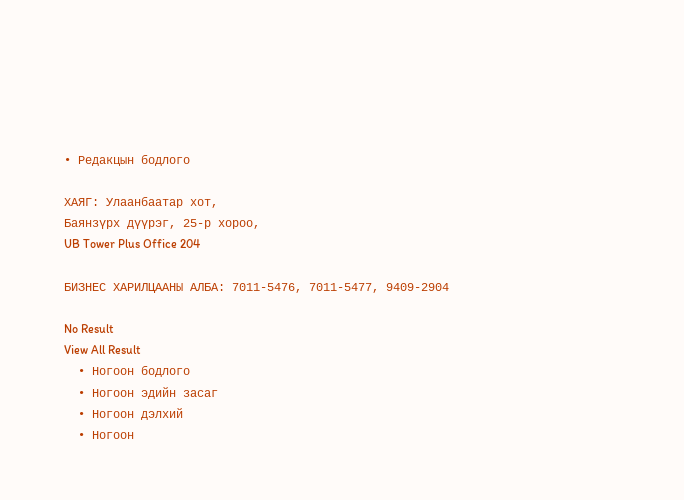• Редакцын бодлого

ХАЯГ: Улаанбаатар хот,
Баянзүрх дүүрэг, 25-р хороо,
UB Tower Plus Office 204

БИЗНЕС ХАРИЛЦААНЫ АЛБА: 7011-5476, 7011-5477, 9409-2904

No Result
View All Result
  • Ногоон бодлого
  • Ногоон эдийн засаг
  • Ногоон дэлхий
  • Ногоон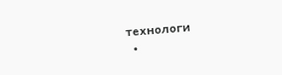технологи
  •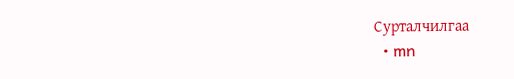Сурталчилгаа
  • mn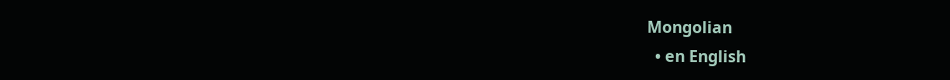Mongolian
  • en English